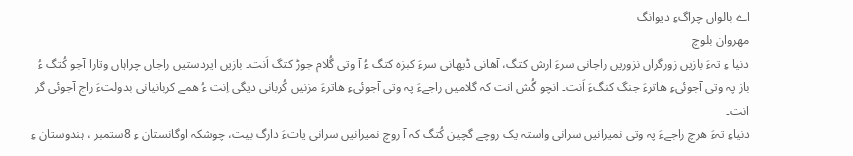اے بالواں چراگءِ دیوانگ
مھروان بلوچ
دنیا ءِ تہءَ بازیں زورگراں نزوریں راجانی سرءَ ارش کتگ، آھانی ڈیھانی سرءَ کبزہ کتگ ءُ آ وتی گُلام جوڑ کتگ اَنت۔ بازیں ایردستیں راجاں چراہاں وتارا آجو کُتگ ءُ باز پہ وتی آجوئیءِ ھاترءَ جنگ کنگءَ اَنت۔ انچو گُش انت کہ گلامیں راجےءَ پہ وتی آجوئیءِ ھاترءَ مزنیں کُربانی دیگی اِنت ءُ ھمے کربانیانی بدولتءَ راج آجوئی گر انت۔
دنیاءِ تہءَ ھرچ راجےءَ پہ وتی نمیرانیں سرانی واستہ یک روچے گچین کُتگ کہ آ روچ نمیرانیں سرانی یاتءَ دارگ بیت، چوشکہ اوگانستان ءِ 8ستمبر ، ہندوستان ءِ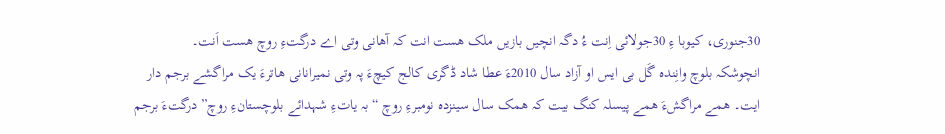30جنوری، کیوبا ءِ 30جولائی اِنت ءُ دگہ انچیں بازیں ملک ھست انت کہ آھانی وتی اے درگتءِ روچ ھست اَنت۔
انچوشکہ بلوچ وانِندہ گَل بی ایس او آزاد سال 2010ءَ عطا شاد ڈگری کالج کیچءَ پہ وتی نمیرانانی ھاترءَ یک مراگشے برجم دار ایت۔ ھمے مراگشءَ ھمے پیسلہ کنگ بیت کہ ھمک سال سینزدہ نومبرءِ روچ “بہ یاتءِ شہدائے بلوچستانءِ روچ” درگتءَ برجم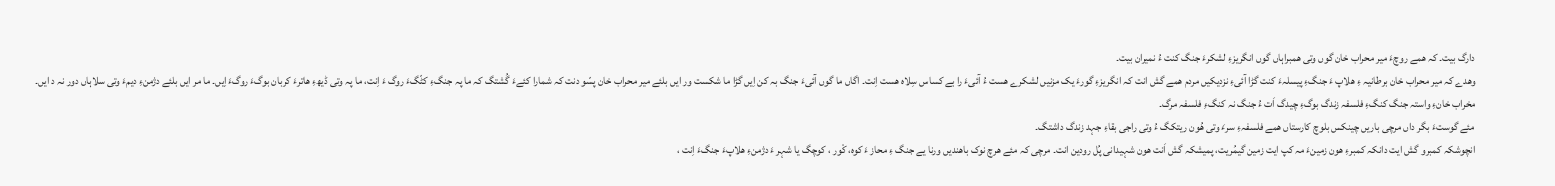دارگ بیت۔ کہ ھمے روچءَ میر محراب خان گوں وتی ھمبراہاں گوں انگریزءِ لشکرءَ جنگ کنت ءُ نمیران بیت۔
وھدے کہ میر محراب خان برطانیہ ءِ ھلاپ ءَ جنگءِ پیسلہءَ کنت گڑا آئیءِ نزدیکیں مردم ھمے گش انت کہ انگریزءِ گورءَ یک مزنیں لشکرے ھست ءُ آئیءَ را بے کساس سِلاہ ھست اِنت۔ اگاں ما گوں آئیءَ جنگ بہ کن اِیں گڑا ما شکست ور ایں بلئے میر محراب خان پسّو دنت کہ شمارا کئےءَ گُشتگ کہ ما پہ جنگءِ کٹّگءَ روگ ءَ اِنت، ما پہ وتی ڈیھءِ ھاترءَ کربان بوگءَ روگءَ اِیں۔ ما مر ایں بلئے دژمنءِ دیمءَ وتی سلاہاں دور نہ د ایں۔
مخراب خانءِ واستہ جنگ کنگءِ فلسفہ زندگ بوگءِ چیدگ اَت ءُ جنگ نہ کنگءِ فلسفہ مرگ۔
مئے گوستءَ بگر داں مرچی باریں چینکس بلوچ کارستاں ھمے فلسفہءِ سرءَ وتی ھُون ریتکگ ءُ وتی راجی بقاءِ جہد زندگ داشتگ۔
انچوشکہ کمبرو گش ایت دانکہ کمبرءِ ھون زمینءَ مہ کپ ایت زمین گیمُریت، پمیشکہ گش اَنت ھون شہیدانی پُل رودین انت۔ مرچی کہ مئے ھرچ نوک باھندیں ورنا یے جنگ ءِ محاز ءَ کوہ، کْور ، کوچگ یا شہر ءَ دژمنءِ ھلاپءَ جنگءَ اِنت ،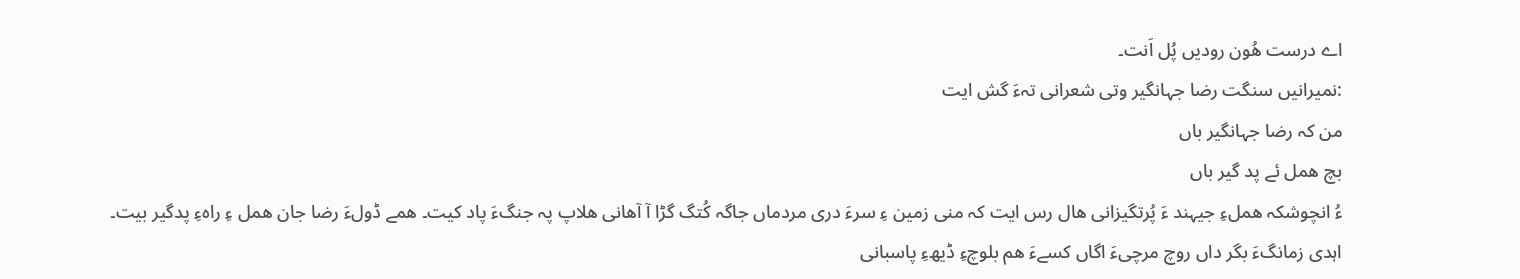اے درست ھُون رودیں پُل اَنت۔
:نمیرانیں سنگت رضا جہانگیر وتی شعرانی تہءَ گش ایت
من کہ رضا جہانگیر باں
بچ ھمل ئے پد گیر باں
ءُ انچوشکہ ھملءِ جیہند ءَ پُرتگیزانی ھال رس ایت کہ منی زمین ءِ سرءَ دری مردماں جاگہ کُتگ گڑا آ آھانی ھلاپ پہ جنگءَ پاد کیت۔ ھمے ڈولءَ رضا جان ھمل ءِ راہءِ پدگیر بیت۔
اہدی زمانگءَ بگر داں روچ مرچیءَ اگاں کسےءَ ھم بلوچءِ ڈیھءِ پاسبانی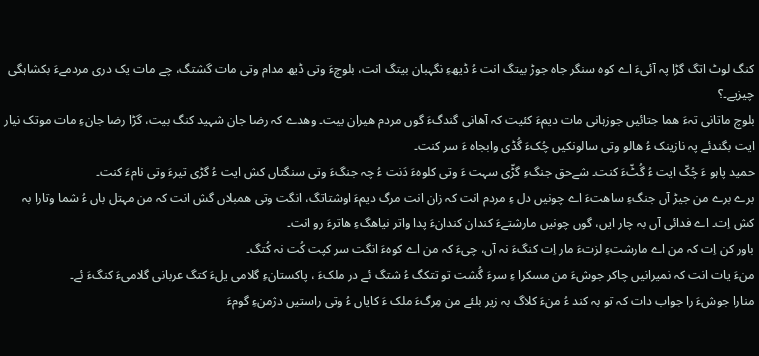کنگ لوٹ اتگ گڑا پہ آئیءَ اے کوہ سنگر جاہ جوڑ بیتگ انت ءُ ڈیھءِ نگہبان بیتگ انت، بلوچءَ وتی ڈیھ مدام وتی مات گشتگ، چے مات یک دری مردمےءَ بکشاہگی چیزیے۔؟
بلوچ ماتانی تہءَ ھما جتائیں جوزہانی مات دیمءَ کئیت کہ آھانی گندگءَ گوں مردم ھیران بیت۔ وھدے کہ رضا جان شہید کنگ بیت، گڑا رضا جانءِ مات موتک نیار ایت بگندئے پہ نازینک ءُ ھالو وتی سالونکیں چُکءَ گُڈی وابجاہ ءَ سر کنت۔
حمید پاہو ءَ چُکّ ایت ءُ گُٹّءَ کنت۔ شےحق جنگءِ گڑّی سہت ءَ وتی کلوہءَ دَنت ءُ چہ جنگءَ وتی سنگتاں کش ایت ءُ گڑی تیرءَ وتی نامءَ کنت۔
برے برے من جیڑ آں جنگءِ ساھتءَ اے چونیں دل ءِ مردم انت کہ زان انت مرگ دیمءَ اوشتاتگ، انگت وتی ھمبلاں گش انت کہ من مہتل باں ءُ شما وتارا بہ کش اِت۔ اے فدائی آں بہ چار ایں، گوں چونیں مارشتےءَ کندان کندانءَ پدا واتر نیاھگءِ ھاترءَ رو انت۔
باور کن اِت کہ من اے مارشتءِ لزتءَ مار اِت کنگءَ نہ آں، چیءَ کہ من اے کوہءَ انگت سر کپت کُت نہ کُتگ۔
منءَ یات انت کہ نمیرانیں چاکر جوشءَ من مسکرا ءِ سرءَ گُشت تو تتکگ ءُ شتگ ئے در ملکءَ ، پاکستانءِ گلامی یلءَ کتگ عربانی گلامیءَ کنگءَ ئے۔
منارا جوشءَ را جواب دات کہ تو بہ کند ءُ منءَ کلاگ بہ زیر بلئے من مِرگءَ ملک ءَ کایاں ءُ وتی راستیں دژمنءِ گومءَ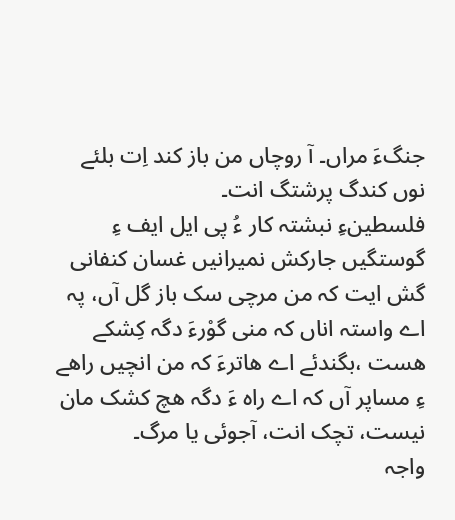جنگءَ مراں۔ آ روچاں من باز کند اِت بلئے نوں کندگ پرشتگ انت۔
فلسطینءِ نبشتہ کار ءُ پی ایل ایف ءِ گوستگیں جارکش نمیرانیں غسان کنفانی گش ایت کہ من مرچی سک باز گل آں، پہ اے واستہ اناں کہ منی گوْرءَ دگہ کِشکے ھست ،بگندئے اے ھاترءَ کہ من انچیں راھے ءِ مساپر آں کہ اے راہ ءَ دگہ ھچ کشک مان نیست، تچک انت، آجوئی یا مرگ۔
واجہ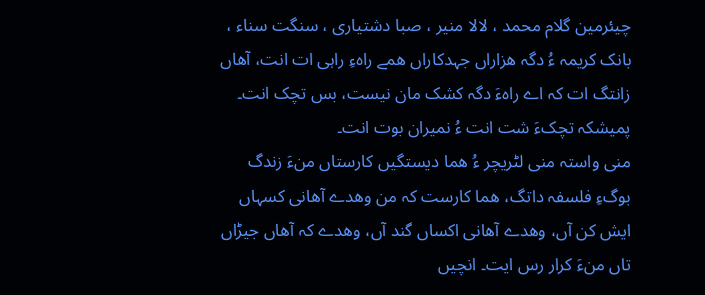چیئرمین گلام محمد ، لالا منیر ، صبا دشتیاری ، سنگت سناء ، بانک کریمہ ءُ دگہ ھزاراں جہدکاراں ھمے راہءِ راہی ات انت، آھاں زانتگ ات کہ اے راہءَ دگہ کشک مان نیست، بس تچک انت۔ پمیشکہ تچکءَ شت انت ءُ نمیران بوت انت۔
منی واستہ منی لٹریچر ءُ ھما دیستگیں کارستاں منءَ زندگ بوگءِ فلسفہ داتگ، ھما کارست کہ من وھدے آھانی کسہاں ایش کن آں، وھدے آھانی اکساں گند آں، وھدے کہ آھاں جیڑاں تاں منءَ کرار رس ایت۔ انچیں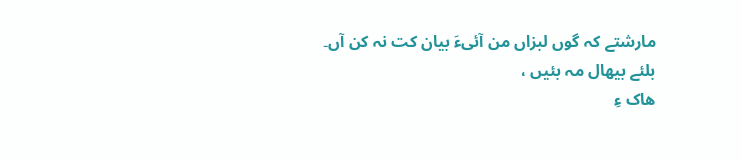مارشتے کہ گوں لبزاں من آئیءَ بیان کت نہ کن آں۔
بلئے بیھال مہ بئیں ،
ھاک ءِ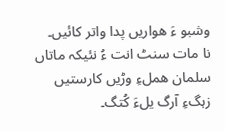وشبو ءَ ھواریں پدا واتر کائیں۔
نا مات سنٹ انت ءُ نئیکہ ماتاں سلمان ھملءِ وڑیں کارستیں زہگءِ آرگ یلءَ کُتگ۔